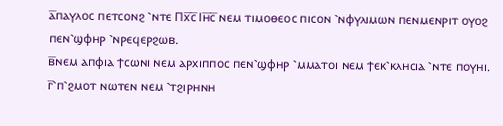ⲁ̅ⲡⲁⲩⲗⲟⲥ ⲡⲉⲧⲥⲟⲛϩ ⳿ⲛⲧⲉ Ⲡⲭ̅ⲥ̅ Ⲓⲏ̅ⲥ̅ ⲛⲉⲙ ⲧⲓⲙⲟⲑⲉⲟⲥ ⲡⲓⲥⲟⲛ ⳿ⲛⲫⲩⲗⲓⲙⲱⲛ ⲡⲉⲛⲙⲉⲛⲣⲓⲧ ⲟⲩⲟϩ ⲡⲉⲛ⳿ϣⲫⲏⲣ ⳿ⲛⲣⲉϥⲉⲣϩⲱⲃ.
ⲃ̅ⲛⲉⲙ ⲁⲡⲫⲓⲁ ϯⲥⲱⲛⲓ ⲛⲉⲙ ⲁⲣⲭⲓⲡⲡⲟⲥ ⲡⲉⲛ⳿ϣⲫⲏⲣ ⳿ⲙⲙⲁⲧⲟⲓ ⲛⲉⲙ ϯⲉⲕ⳿ⲕⲗⲏⲥⲓⲁ ⳿ⲛⲧⲉ ⲡⲟⲩⲏⲓ.
ⲅ̅⳿ⲡ⳿ϩⲙⲟⲧ ⲛⲱⲧⲉⲛ ⲛⲉⲙ ⳿ⲧϩⲓⲣⲏⲛⲏ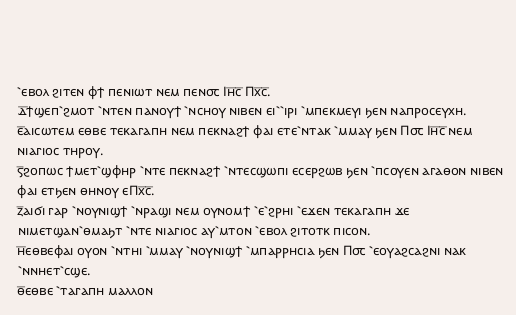⳿ⲉⲃⲟⲗ ϩⲓⲧⲉⲛ ⲫϯ ⲡⲉⲛⲓⲱⲧ ⲛⲉⲙ ⲡⲉⲛ⳪ Ⲓⲏ̅ⲥ̅ Ⲡⲭ̅ⲥ̅.
ⲇ̅ϯϣⲉⲡ⳿ϩⲙⲟⲧ ⳿ⲛⲧⲉⲛ ⲡⲁⲛⲟⲩϯ ⳿ⲛⲥⲏⲟⲩ ⲛⲓⲃⲉⲛ ⲉⲓ⳿⳿ⲓⲣⲓ ⳿ⲙⲡⲉⲕⲙⲉⲩⲓ ϧⲉⲛ ⲛⲁⲡⲣⲟⲥⲉⲩⲭⲏ.
ⲉ̅ⲁⲓⲥⲱⲧⲉⲙ ⲉⲑⲃⲉ ⲧⲉⲕⲁⲅⲁⲡⲏ ⲛⲉⲙ ⲡⲉⲕⲛⲁϩϯ ⲫⲁⲓ ⲉⲧⲉ⳿ⲛⲧⲁⲕ ⳿ⲙⲙⲁⲩ ϧⲉⲛ Ⲡ⳪ Ⲓⲏ̅ⲥ̅ ⲛⲉⲙ ⲛⲓⲁⲅⲓⲟⲥ ⲧⲏⲣⲟⲩ.
ⲋ̅ϩⲟⲡⲱⲥ ϯⲙⲉⲧ⳿ϣⲫⲏⲣ ⳿ⲛⲧⲉ ⲡⲉⲕⲛⲁϩϯ ⳿ⲛⲧⲉⲥϣⲱⲡⲓ ⲉⲥⲉⲣϩⲱⲃ ϧⲉⲛ ⳿ⲡⲥⲟⲩⲉⲛ ⲁⲅⲁⲑⲟⲛ ⲛⲓⲃⲉⲛ ⲫⲁⲓ ⲉⲧϧⲉⲛ ⲑⲏⲛⲟⲩ ⲉⲠⲭ̅ⲥ̅.
ⲍ̅ⲁⲓϭⲓ ⲅⲁⲣ ⳿ⲛⲟⲩⲛⲓϣϯ ⳿ⲛⲣⲁϣⲓ ⲛⲉⲙ ⲟⲩⲛⲟⲙϯ ⳿ⲉ⳿ϩⲣⲏⲓ ⳿ⲉϫⲉⲛ ⲧⲉⲕⲁⲅⲁⲡⲏ ϫⲉ ⲛⲓⲙⲉⲧϣⲁⲛ⳿ⲑⲙⲁϧⲧ ⳿ⲛⲧⲉ ⲛⲓⲁⲅⲓⲟⲥ ⲁⲩ⳿ⲙⲧⲟⲛ ⳿ⲉⲃⲟⲗ ϩⲓⲧⲟⲧⲕ ⲡⲓⲥⲟⲛ.
ⲏ̅ⲉⲑⲃⲉⲫⲁⲓ ⲟⲩⲟⲛ ⳿ⲛⲧⲏⲓ ⳿ⲙⲙⲁⲩ ⳿ⲛⲟⲩⲛⲓϣϯ ⳿ⲙⲡⲁⲣⲣⲏⲥⲓⲁ ϧⲉⲛ Ⲡ⳪ ⳿ⲉⲟⲩⲁϩⲥⲁϩⲛⲓ ⲛⲁⲕ ⳿ⲛⲛⲏⲉⲧ⳿ⲥϣⲉ.
ⲑ̅ⲉⲑⲃⲉ ⳿ⲧⲁⲅⲁⲡⲏ ⲙⲁⲗⲗⲟⲛ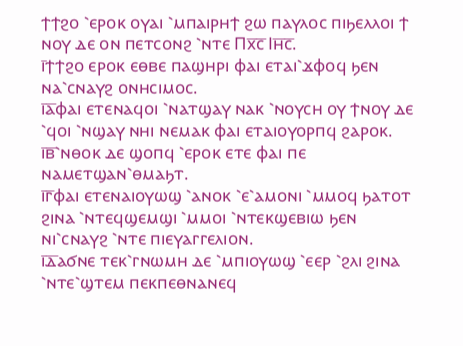ϯϯϩⲟ ⳿ⲉⲣⲟⲕ ⲟⲩⲁⲓ ⳿ⲙⲡⲁⲓⲣⲏϯ ϩⲱ ⲡⲁⲩⲗⲟⲥ ⲡⲓϧⲉⲗⲗⲟⲓ ϯ ⲛⲟⲩ ⲇⲉ ⲟⲛ ⲡⲉⲧⲥⲟⲛϩ ⳿ⲛⲧⲉ Ⲡⲭ̅ⲥ̅ Ⲓⲏ̅ⲥ̅.
ⲓ̅ϯϯϩⲟ ⲉⲣⲟⲕ ⲉⲑⲃⲉ ⲡⲁϣⲏⲣⲓ ⲫⲁⲓ ⲉⲧⲁⲓ⳿ϫⲫⲟϥ ϧⲉⲛ ⲛⲁ⳿ⲥⲛⲁⲩϩ ⲟⲛⲏⲥⲓⲙⲟⲥ.
ⲓ̅ⲁ̅ⲫⲁⲓ ⲉⲧⲉⲛⲁϥⲟⲓ ⳿ⲛⲁⲧϣⲁⲩ ⲛⲁⲕ ⳿ⲛⲟⲩⲥⲏ ⲟⲩ ϯⲛⲟⲩ ⲇⲉ ⳿ϥⲟⲓ ⳿ⲛϣⲁⲩ ⲛⲏⲓ ⲛⲉⲙⲁⲕ ⲫⲁⲓ ⲉⲧⲁⲓⲟⲩⲟⲣⲡϥ ϩⲁⲣⲟⲕ.
ⲓ̅ⲃ̅⳿ⲛⲑⲟⲕ ⲇⲉ ϣⲟⲡϥ ⳿ⲉⲣⲟⲕ ⲉⲧⲉ ⲫⲁⲓ ⲡⲉ ⲛⲁⲙⲉⲧϣⲁⲛ⳿ⲑⲙⲁϧⲧ.
ⲓ̅ⲅ̅ⲫⲁⲓ ⲉⲧⲉⲛⲁⲓⲟⲩⲱϣ ⳿ⲁⲛⲟⲕ ⳿ⲉ⳿ⲁⲙⲟⲛⲓ ⳿ⲙⲙⲟϥ ϧⲁⲧⲟⲧ ϩⲓⲛⲁ ⳿ⲛⲧⲉϥϣⲉⲙϣⲓ ⳿ⲙⲙⲟⲓ ⳿ⲛⲧⲉⲕϣⲉⲃⲓⲱ ϧⲉⲛ ⲛⲓ⳿ⲥⲛⲁⲩϩ ⳿ⲛⲧⲉ ⲡⲓⲉⲩⲁⲅⲅⲉⲗⲓⲟⲛ.
ⲓ̅ⲇ̅ⲁϭⲛⲉ ⲧⲉⲕ⳿ⲅⲛⲱⲙⲏ ⲇⲉ ⳿ⲙⲡⲓⲟⲩⲱϣ ⳿ⲉⲉⲣ ⳿ϩⲗⲓ ϩⲓⲛⲁ ⳿ⲛⲧⲉ⳿ϣⲧⲉⲙ ⲡⲉⲕⲡⲉⲑⲛⲁⲛⲉϥ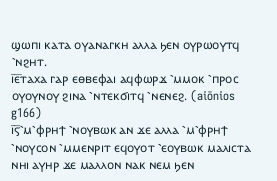ϣⲱⲡⲓ ⲕⲁⲧⲁ ⲟⲩⲁⲛⲁⲅⲕⲏ ⲁⲗⲗⲁ ϧⲉⲛ ⲟⲩⲣⲱⲟⲩⲧϥ ⳿ⲛϩⲏⲧ.
ⲓ̅ⲉ̅ⲧⲁⲭⲁ ⲅⲁⲣ ⲉⲑⲃⲉⲫⲁⲓ ⲁϥⲫⲱⲣϫ ⳿ⲙⲙⲟⲕ ⳿ⲡⲣⲟⲥ ⲟⲩⲟⲩⲛⲟⲩ ϩⲓⲛⲁ ⳿ⲛⲧⲉⲕϭⲓⲧϥ ⳿ⲛⲉⲛⲉϩ. (aiōnios g166)
ⲓ̅ⲋ̅⳿ⲙ⳿ⲫⲣⲏϯ ⳿ⲛⲟⲩⲃⲱⲕ ⲁⲛ ϫⲉ ⲁⲗⲗⲁ ⳿ⲙ⳿ⲫⲣⲏϯ ⳿ⲛⲟⲩⲥⲟⲛ ⳿ⲙⲙⲉⲛⲣⲓⲧ ⲉϥⲟⲩⲟⲧ ⳿ⲉⲟⲩⲃⲱⲕ ⲙⲁⲗⲓⲥⲧⲁ ⲛⲏⲓ ⲁⲩⲏⲣ ϫⲉ ⲙⲁⲗⲗⲟⲛ ⲛⲁⲕ ⲛⲉⲙ ϧⲉⲛ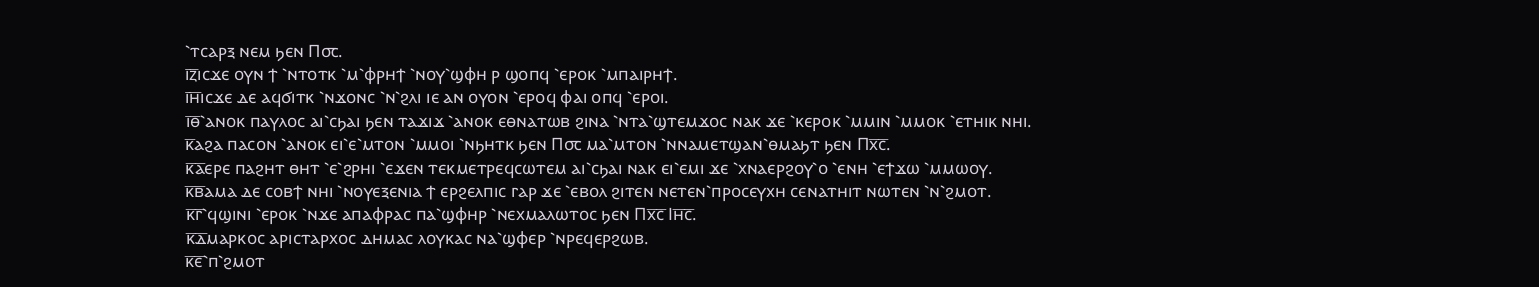⳿ⲧⲥⲁⲣⲝ ⲛⲉⲙ ϧⲉⲛ Ⲡ⳪.
ⲓ̅ⲍ̅ⲓⲥϫⲉ ⲟⲩⲛ ϯ ⳿ⲛⲧⲟⲧⲕ ⳿ⲙ⳿ⲫⲣⲏϯ ⳿ⲛⲟⲩ⳿ϣⲫⲏ ⲣ ϣⲟⲡϥ ⳿ⲉⲣⲟⲕ ⳿ⲙⲡⲁⲓⲣⲏϯ.
ⲓ̅ⲏ̅ⲓⲥϫⲉ ⲇⲉ ⲁϥϭⲓⲧⲕ ⳿ⲛϫⲟⲛⲥ ⳿ⲛ⳿ϩⲗⲓ ⲓⲉ ⲁⲛ ⲟⲩⲟⲛ ⳿ⲉⲣⲟϥ ⲫⲁⲓ ⲟⲡϥ ⳿ⲉⲣⲟⲓ.
ⲓ̅ⲑ̅⳿ⲁⲛⲟⲕ ⲡⲁⲩⲗⲟⲥ ⲁⲓ⳿ⲥϧⲁⲓ ϧⲉⲛ ⲧⲁϫⲓϫ ⳿ⲁⲛⲟⲕ ⲉⲑⲛⲁⲧⲱⲃ ϩⲓⲛⲁ ⳿ⲛⲧⲁ⳿ϣⲧⲉⲙϫⲟⲥ ⲛⲁⲕ ϫⲉ ⳿ⲕⲉⲣⲟⲕ ⳿ⲙⲙⲓⲛ ⳿ⲙⲙⲟⲕ ⳿ⲉⲧⲏⲓⲕ ⲛⲏⲓ.
ⲕ̅ⲁϩⲁ ⲡⲁⲥⲟⲛ ⳿ⲁⲛⲟⲕ ⲉⲓ⳿ⲉ⳿ⲙⲧⲟⲛ ⳿ⲙⲙⲟⲓ ⳿ⲛϧⲏⲧⲕ ϧⲉⲛ Ⲡ⳪ ⲙⲁ⳿ⲙⲧⲟⲛ ⳿ⲛⲛⲁⲙⲉⲧϣⲁⲛ⳿ⲑⲙⲁϧⲧ ϧⲉⲛ Ⲡⲭ̅ⲥ̅.
ⲕ̅ⲁ̅ⲉⲣⲉ ⲡⲁϩⲏⲧ ⲑⲏⲧ ⳿ⲉ⳿ϩⲣⲏⲓ ⳿ⲉϫⲉⲛ ⲧⲉⲕⲙⲉⲧⲣⲉϥⲥⲱⲧⲉⲙ ⲁⲓ⳿ⲥϧⲁⲓ ⲛⲁⲕ ⲉⲓ⳿ⲉⲙⲓ ϫⲉ ⳿ⲭⲛⲁⲉⲣϩⲟⲩ⳿ⲟ ⳿ⲉⲛⲏ ⳿ⲉϯϫⲱ ⳿ⲙⲙⲱⲟⲩ.
ⲕ̅ⲃ̅ⲁⲙⲁ ⲇⲉ ⲥⲟⲃϯ ⲛⲏⲓ ⳿ⲛⲟⲩⲉⲝⲉⲛⲓⲁ ϯ ⲉⲣϩⲉⲗⲡⲓⲥ ⲅⲁⲣ ϫⲉ ⳿ⲉⲃⲟⲗ ϩⲓⲧⲉⲛ ⲛⲉⲧⲉⲛ⳿ⲡⲣⲟⲥⲉⲩⲭⲏ ⲥⲉⲛⲁⲧⲏⲓⲧ ⲛⲱⲧⲉⲛ ⳿ⲛ⳿ϩⲙⲟⲧ.
ⲕ̅ⲅ̅⳿ϥϣⲓⲛⲓ ⳿ⲉⲣⲟⲕ ⳿ⲛϫⲉ ⲁⲡⲁⲫⲣⲁⲥ ⲡⲁ⳿ϣⲫⲏⲣ ⳿ⲛⲉⲭⲙⲁⲗⲱⲧⲟⲥ ϧⲉⲛ Ⲡⲭ̅ⲥ̅ Ⲓⲏ̅ⲥ̅.
ⲕ̅ⲇ̅ⲙⲁⲣⲕⲟⲥ ⲁⲣⲓⲥⲧⲁⲣⲭⲟⲥ ⲇⲏⲙⲁⲥ ⲗⲟⲩⲕⲁⲥ ⲛⲁ⳿ϣⲫⲉⲣ ⳿ⲛⲣⲉϥⲉⲣϩⲱⲃ.
ⲕ̅ⲉ̅⳿ⲡ⳿ϩⲙⲟⲧ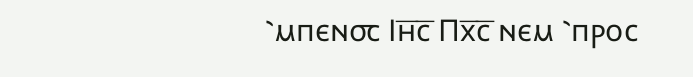⳿ⲙⲡⲉⲛ⳪ Ⲓⲏ̅ⲥ̅ Ⲡⲭ̅ⲥ̅ ⲛⲉⲙ ⳿ⲡⲣⲟⲥ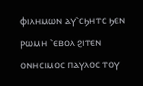ⲫⲓⲗⲏⲙⲱⲛ ⲁⲩ⳿ⲥϧⲏⲧⲥ ϧⲉⲛ ⲣⲱⲙⲏ ⳿ⲉⲃⲟⲗ ϩⲓⲧⲉⲛ ⲟⲛⲏⲥⲓⲙⲟⲥ ⲡⲁⲩⲗⲟⲥ ⲧⲟⲩ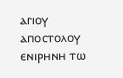ⲁⲅⲓⲟⲩ ⲁⲡⲟⲥⲧⲟⲗⲟⲩ ⲉⲛⲓⲣⲏⲛⲏ ⲧⲱ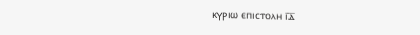ⲕⲩⲣⲓⲱ ⲉⲡⲓⲥⲧⲟⲗⲏ ⲓ̅ⲇ̅